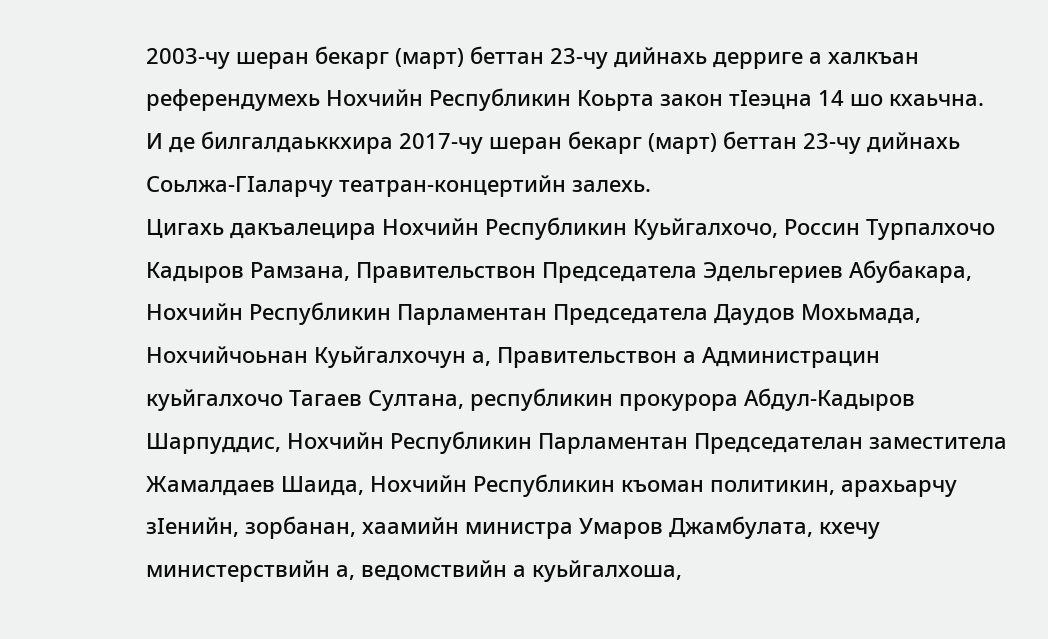2003-чу шеран бекарг (март) беттан 23-чу дийнахь дерриге а халкъан референдумехь Нохчийн Республикин Коьрта закон тIеэцна 14 шо кхаьчна.
И де билгалдаьккхира 2017-чу шеран бекарг (март) беттан 23-чу дийнахь Соьлжа-ГIаларчу театран-концертийн залехь.
Цигахь дакъалецира Нохчийн Республикин Куьйгалхочо, Россин Турпалхочо Кадыров Рамзана, Правительствон Председатела Эдельгериев Абубакара, Нохчийн Республикин Парламентан Председатела Даудов Мохьмада, Нохчийчоьнан Куьйгалхочун а, Правительствон а Администрацин куьйгалхочо Тагаев Султана, республикин прокурора Абдул-Кадыров Шарпуддис, Нохчийн Республикин Парламентан Председателан заместитела Жамалдаев Шаида, Нохчийн Республикин къоман политикин, арахьарчу зIенийн, зорбанан, хаамийн министра Умаров Джамбулата, кхечу министерствийн а, ведомствийн а куьйгалхоша,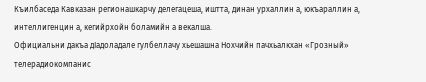Къилбаседа Кавказан регионашкарчу делегацеша, иштта, динан урхаллин а, юкъараллин а, интеллигенцин а, кегийрхойн боламийн а векалша.
Официальни дакъа дIадоладале гулбеллачу хьешашна Нохчийн пачхьалкхан «Грозный» телерадиокомпанис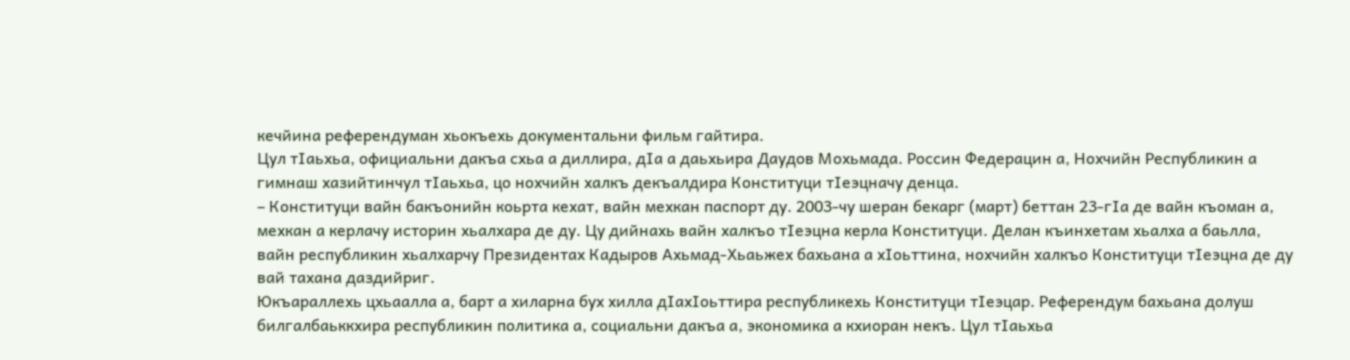кечйина референдуман хьокъехь документальни фильм гайтира.
Цул тIаьхьа, официальни дакъа схьа а диллира, дIа а даьхьира Даудов Мохьмада. Россин Федерацин а, Нохчийн Республикин а гимнаш хазийтинчул тIаьхьа, цо нохчийн халкъ декъалдира Конституци тIеэцначу денца.
– Конституци вайн бакъонийн коьрта кехат, вайн мехкан паспорт ду. 2003-чу шеран бекарг (март) беттан 23-гIа де вайн къоман а, мехкан а керлачу историн хьалхара де ду. Цу дийнахь вайн халкъо тIеэцна керла Конституци. Делан къинхетам хьалха а баьлла, вайн республикин хьалхарчу Президентах Кадыров Ахьмад-Хьаьжех бахьана а хIоьттина, нохчийн халкъо Конституци тIеэцна де ду вай тахана даздийриг.
Юкъараллехь цхьаалла а, барт а хиларна бух хилла дIахIоьттира республикехь Конституци тIеэцар. Референдум бахьана долуш билгалбаьккхира республикин политика а, социальни дакъа а, экономика а кхиоран некъ. Цул тIаьхьа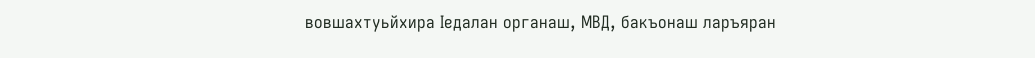вовшахтуьйхира Iедалан органаш, МВД, бакъонаш ларъяран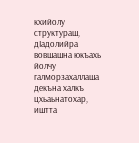кхийолу структураш, дIадолийра вовшашна юкъахь йолчу галморзахаллаша декъна халкъ цхьаьнатохар, иштта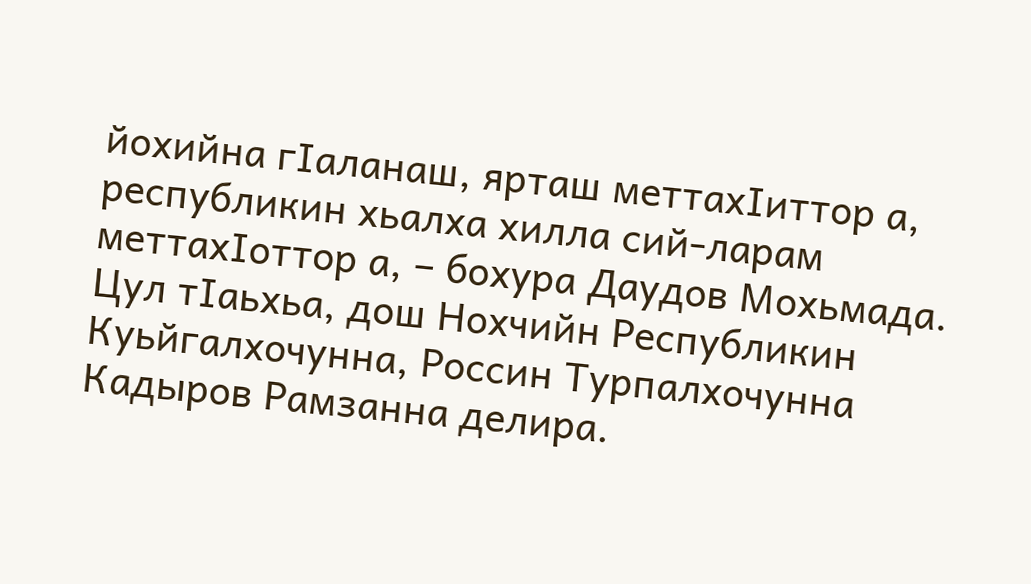йохийна гIаланаш, ярташ меттахIиттор а, республикин хьалха хилла сий-ларам меттахIоттор а, – бохура Даудов Мохьмада.
Цул тIаьхьа, дош Нохчийн Республикин Куьйгалхочунна, Россин Турпалхочунна Кадыров Рамзанна делира.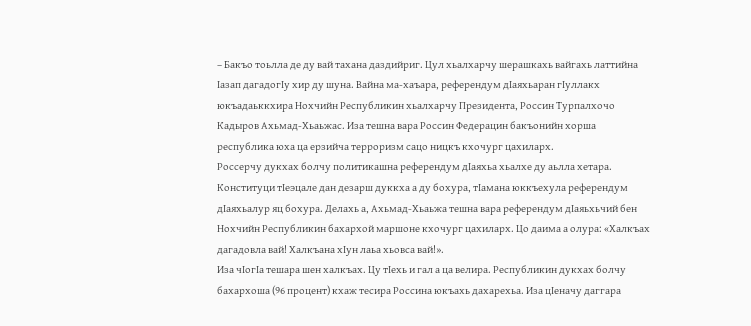– Бакъо тоьлла де ду вай тахана даздийриг. Цул хьалхарчу шерашкахь вайгахь латтийна Iазап дагадогIу хир ду шуна. Вайна ма-хаъара, референдум дIаяхьаран гIуллакх юкъадаьккхира Нохчийн Республикин хьалхарчу Президента, Россин Турпалхочо Кадыров Ахьмад-Хьаьжас. Иза тешна вара Россин Федерацин бакъонийн хорша республика юха ца ерзийча терроризм сацо ницкъ кхочург цахиларх.
Россерчу дукхах болчу политикашна референдум дIаяхьа хьалхе ду аьлла хетара. Конституци тIеэцале дан дезарш дуккха а ду бохура, тIамана юккъехула референдум дIаяхьалур яц бохура. Делахь а, Ахьмад-Хьаьжа тешна вара референдум дIаяьхьчий бен Нохчийн Республикин бахархой маршоне кхочург цахиларх. Цо даима а олура: «Халкъах дагадовла вай! Халкъана хIун лаьа хьовса вай!».
Иза чIогIа тешара шен халкъах. Цу тIехь и гал а ца велира. Республикин дукхах болчу бахархоша (96 процент) кхаж тесира Россина юкъахь дахарехьа. Иза цIеначу даггара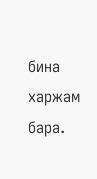бина харжам бара.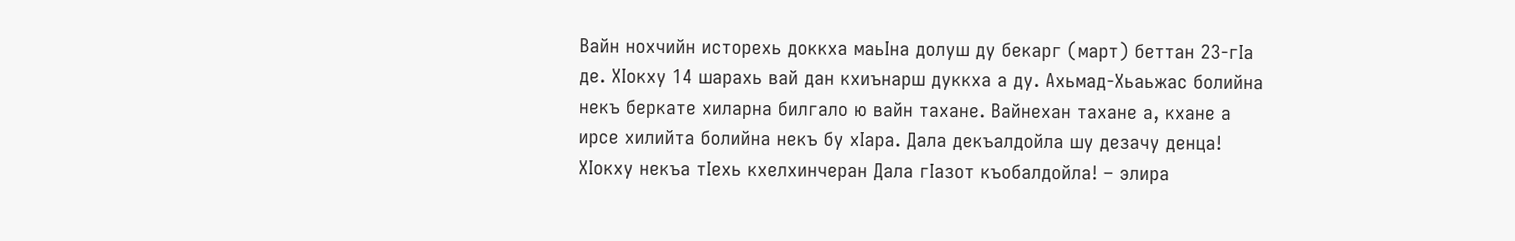Вайн нохчийн исторехь доккха маьIна долуш ду бекарг (март) беттан 23-гIа де. ХIокху 14 шарахь вай дан кхиънарш дуккха а ду. Ахьмад-Хьаьжас болийна некъ беркате хиларна билгало ю вайн тахане. Вайнехан тахане а, кхане а ирсе хилийта болийна некъ бу хIара. Дала декъалдойла шу дезачу денца! ХIокху некъа тIехь кхелхинчеран Дала гIазот къобалдойла! – элира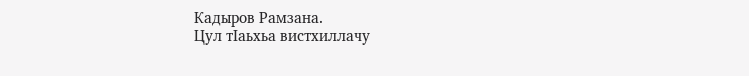Кадыров Рамзана.
Цул тIаьхьа вистхиллачу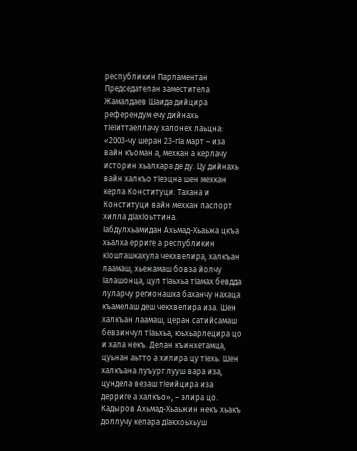республикин Парламентан Председателан заместитела Жамалдаев Шаида дийцира референдум ечу дийнахь тIеIиттаеллачу халонех лаьцна: «2003-чу шеран 23-гIа март – иза вайн къоман а, мехкан а керлачу историн хьалхара де ду. Цу дийнахь вайн халкъо тIеэцна шен мехкан керла Конституци. Тахана и Конституци вайн мехкан паспорт хилла дIахIоьттина.
Iабдулхьамидан Ахьмад-Хьаьжа цкъа хьалха ерриге а республикин кIошташкахула чекхвелира, халкъан лаамаш, хьежамаш бовза йолчу Iалашонца, цул тIаьхьа тIамах бевдда луларчу регионашка баханчу нахаца къамелаш деш чекхвелира иза. Шен халкъан лаамаш, церан сатийсамаш бевзинчул тIаьхьа, юьхьарлецира цо и хала некъ. Делан къинхетамца, цуьнан аьтто а хилира цу тIехь. Шен халкъана луъург лууш вара иза, цундела везаш тIеийцира иза дерриге а халкъо», – элира цо.
Кадыров Ахьмад-Хьаьжин некъ хьакъ доллучу кепара дIакхоьхьуш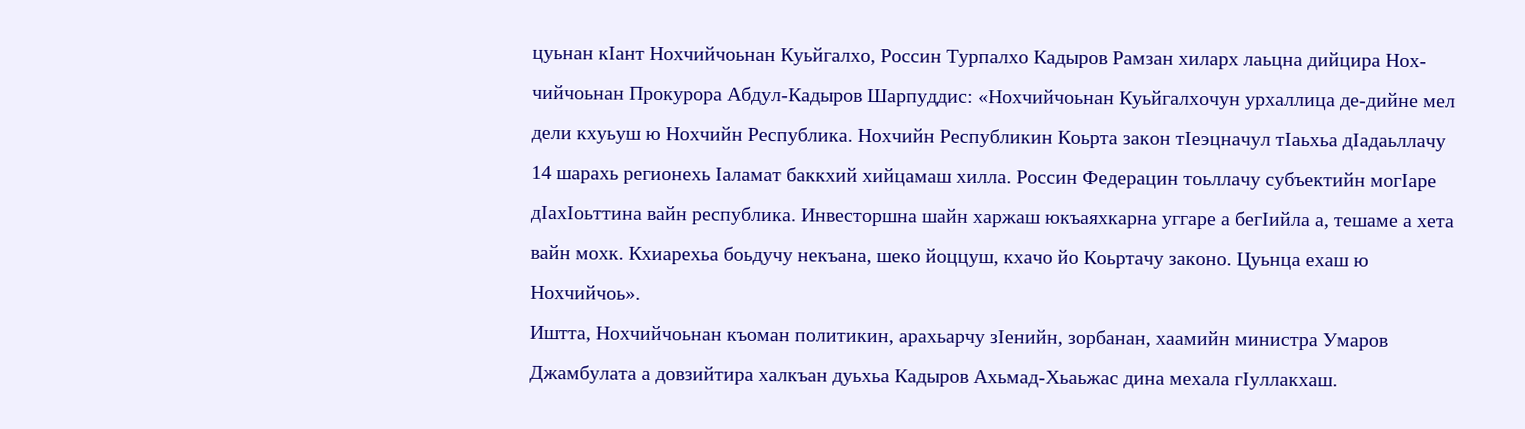цуьнан кIант Нохчийчоьнан Куьйгалхо, Россин Турпалхо Кадыров Рамзан хиларх лаьцна дийцира Нох- чийчоьнан Прокурора Абдул-Кадыров Шарпуддис: «Нохчийчоьнан Куьйгалхочун урхаллица де-дийне мел дели кхуьуш ю Нохчийн Республика. Нохчийн Республикин Коьрта закон тIеэцначул тIаьхьа дIадаьллачу 14 шарахь регионехь Iаламат баккхий хийцамаш хилла. Россин Федерацин тоьллачу субъектийн могIаре дIахIоьттина вайн республика. Инвесторшна шайн харжаш юкъаяхкарна уггаре а бегIийла а, тешаме а хета вайн мохк. Кхиарехьа боьдучу некъана, шеко йоццуш, кхачо йо Коьртачу законо. Цуьнца ехаш ю Нохчийчоь».
Иштта, Нохчийчоьнан къоман политикин, арахьарчу зIенийн, зорбанан, хаамийн министра Умаров Джамбулата а довзийтира халкъан дуьхьа Кадыров Ахьмад-Хьаьжас дина мехала гIуллакхаш.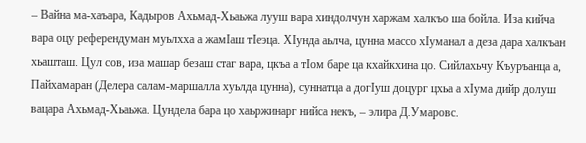– Вайна ма-хаъара, Кадыров Ахьмад-Хьаьжа лууш вара хиндолчун харжам халкъо ша бойла. Иза кийча вара оцу референдуман муьлхха а жамIаш тIеэца. ХIунда аьлча, цунна массо хIуманал а деза дара халкъан хьашташ. Цул сов, иза машар безаш стаг вара, цкъа а тIом баре ца кхайкхина цо. Сийлахьчу Къуръанца а, Пайхамаран (Делера салам-маршалла хуьлда цунна), суннатца а догIуш доцург цхьа а хIума дийр долуш вацара Ахьмад-Хьаьжа. Цундела бара цо хаьржинарг нийса некъ, – элира Д.Умаровс.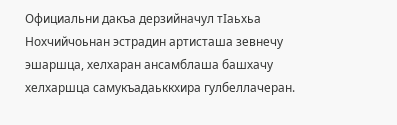Официальни дакъа дерзийначул тIаьхьа Нохчийчоьнан эстрадин артисташа зевнечу эшаршца, хелхаран ансамблаша башхачу хелхаршца самукъадаьккхира гулбеллачеран.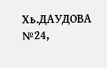Хь.ДАУДОВА
№24,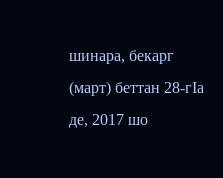шинара, бекарг (март) беттан 28-гIа де, 2017 шо